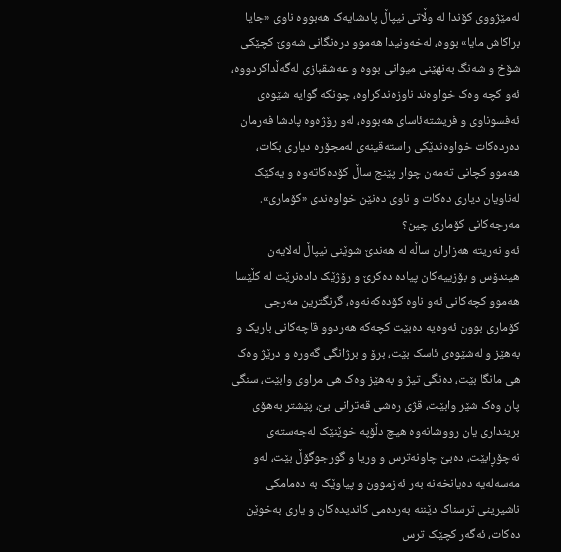لەمێژووی کۆندا لە وڵاتی نیپاڵ پادشایەک هەبووە ناوی «جایا براکاش مایا» بووە، لەخەونیدا هەموو درەنگانی شەوێ کچێکی شۆخ و شەنگ بەنهێنی میوانی بووە و عەشقبازی لەگەڵداکردووە، ئەو کچە وەک خواوەند ناوزەندکراوە، چونکە گوایە شێوەی ئەفسوناوی و فریشتەئاسای هەبووە، لەو رۆژەوە پادشا فەرمان دەردەکات خواوەندێکی راستەقینەی لەمجۆرە دیاری بکات، هەموو کچانی تەمەن چوار پێنج ساڵ کۆدەکاتەوە و یەکێک لەناویان دیاری دەکات و ناوی دەنێن خواوەندی «کۆماری».
مەرجەکانی کۆماری چین؟
ئەو نەریتە هەزاران ساڵە لە هەندێ شوێنی نیپاڵ لەلایەن هیندۆس و بۆزییەکان پیادە دەکرێ و رۆژێک دادەنرێت لە کڵێسا هەموو کچەکانی ئەو ناوە کۆدەکەنەوە، گرنگترین مەرجی کۆماری بوون ئەوەیە دەبێت کچەکە هەردوو قاچەکانی باریک و بەهێز و لەشێوەی ئاسک بێت، برۆ و برژانگی گەورە و درێژ وەک هی مانگا بێت، دەنگی تیژ و بەهێز وەک هی مراوی وابێت، سنگی پان وەک شێر وابێت، قژی رەشی قەترانی بێ، پێشتر بەهۆی برینداری یان رووشانەوە هیچ دڵۆپە خوێنێک لەجەستەی نەچۆڕابێت، دەبێ چاونەترس و وریا و گورجوگۆڵ بێت، لەو مەسەلەیە دەیانخەنە بەر ئەزموون و پیاوێک بە دەمامکی ناشیرینی ترسناک دێننە بەردەمی کاندیدەکان و یاری بەخوێن دەکات، ئەگەر کچێک ترس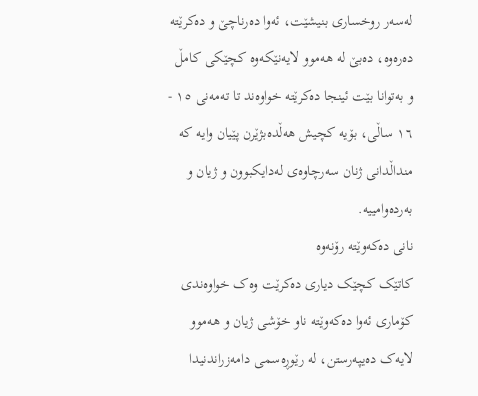لەسەر روخساری بنیشێت، ئەوا دەرناچێ و دەکرێتە دەرەوە، دەبێ لە هەموو لایەنێکەوە کچێکی کامڵ و بەتوانا بێت ئینجا دەکرێتە خواوەند تا تەمەنی ١٥ - ١٦ ساڵی، بۆیە کچیش هەڵدەبژێرن پێیان وایە کە منداڵدانی ژنان سەرچاوەی لەدایکبوون و ژیان و بەردەوامییە.
نانی دەکەوێتە رۆنەوە
کاتێک کچێک دیاری دەکرێت وەک خواوەندی کۆماری ئەوا دەکەوێتە ناو خۆشی ژیان و هەموو لایەک دەیپەرستن، لە رێوڕەسمی دامەزراندنیدا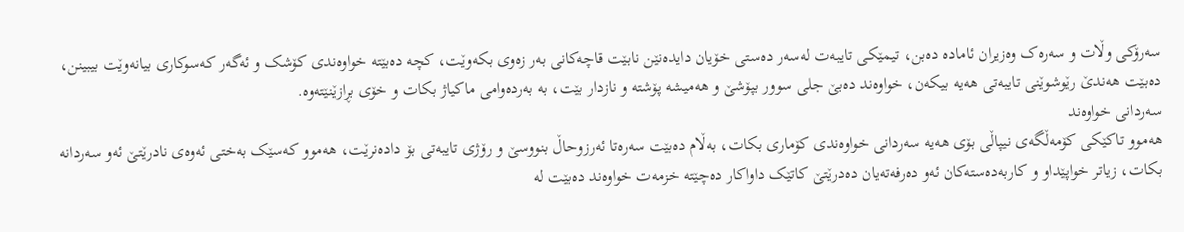سەرۆکی وڵات و سەرەک وەزیران ئامادە دەبن، تیمێکی تایبەت لەسەر دەستی خۆیان دایدەنێن نابێت قاچەکانی بەر زەوی بکەوێت، کچە دەبێتە خواوەندی کۆشک و ئەگەر کەسوکاری بیانەوێت بیبینن، دەبێت هەندێ رێوشوێنی تایبەتی هەیە بیکەن، خواوەند دەبێ جلی سوور بپۆشێ و هەمیشە پۆشتە و نازدار بێت، بە بەردەوامی ماکیاژ بکات و خۆی بڕازێنێتەوە.
سەردانی خواوەند
هەموو تاکێکی کۆمەڵگەی نیپاڵی بۆی هەیە سەردانی خواوەندی کۆماری بکات، بەڵام دەبێت سەرەتا ئەرزوحاڵ بنووسێ و رۆژی تایبەتی بۆ دادەنرێت، هەموو کەسێک بەختی ئەوەی نادرێتێ ئەو سەردانە بکات، زیاتر خواپێداو و کاربەدەستەکان ئەو دەرفەتەیان دەدرێتێ کاتێک داواکار دەچێتە خزمەت خواوەند دەبێت لە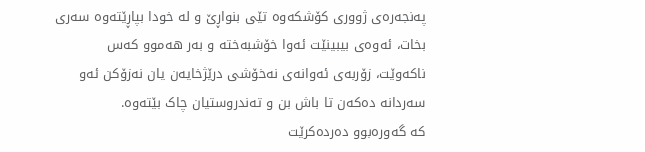پەنجەرەی ژووری کۆشکەوە تێی بنواڕێ و لە خودا بپاڕێتەوە سەری بخات، ئەوەی بیبینێت ئەوا خۆشبەختە و بەر هەموو کەس ناکەوێت، زۆربەی ئەوانەی نەخۆشی درێژخایەن یان نەزۆکن ئەو سەردانە دەکەن تا باش بن و تەندروستیان چاک بێتەوە.
کە گەورەبوو دەردەکرێت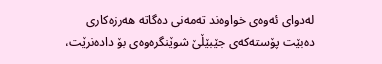لەدوای ئەوەی خواوەند تەمەنی دەگاتە هەرزەکاری دەبێت پۆستەکەی جێبێڵێ شوێنگرەوەی بۆ دادەنرێت،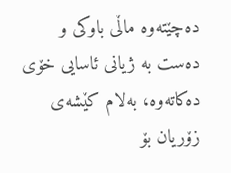دەچێتەوە ماڵی باوکی و دەست بە ژیانی ئاسایی خۆی دەکاتەوە، بەلام کێشەی زۆریان بۆ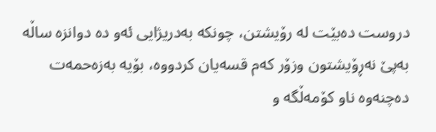دروست دەبێت لە رۆیشتن، چونکە بەدریژایی ئەو دە دوانزە ساڵە بەپێ نەڕۆیشتون وزۆر کەم قسەیان کردووە، بۆیە بەزەحمەت دەچنەوە ناو کۆمەڵگە و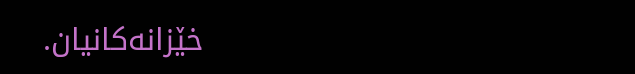خێزانەکانیان.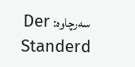سەرچاوە: Der Standerd